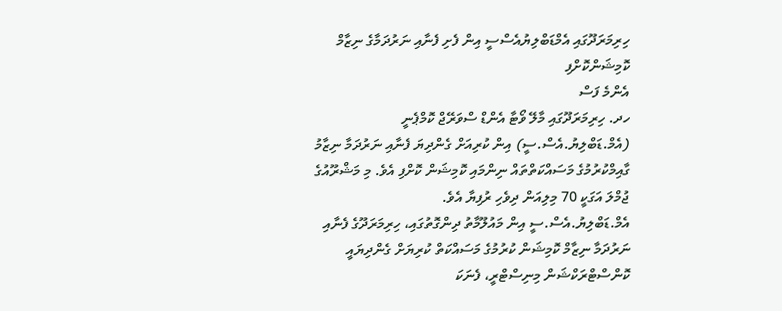ހިރިމަރަދޫގައި އެމްޑަބްލިޔުއެސްސީ އިން ފެށި ފެނާއި ނަރުދަމާގެ ނިޒާމް ކޮމިޝަންކޮށްފި
އެންމެ ފަސް
ހދ. ހިރިމަރަދޫގައި މާލޭ ވޯޓާ އެންޑް ސްވަރޭޖް ކޮމްޕެނީ (އެމް.ޑަބްލިޔު.އެސް.ސީ) އިން ކުރިއަށް ގެންދިޔަ ފެނާއި ނަރުދަމާ ނިޒާމު ގާއިމްކުރުމުގެ މަސައްކަތްތައް ނިންމައި ކޮމިޝަން ކޮށްފި އެވެ. މި މަޝްރޫއުގެ ޖުމްލަ އަގަކީ 70 މިލިއަން ދިވެހި ރުފިޔާ އެވެ.
އެމް.ޑަބްލިޔު.އެސް.ސީ އިން މައުލޫމާތު ދިންގޮތުގައި، ހިރިމަރަދޫގެ ފެނާއި ނަރުދަމާ ނިޒާމް ކޮމިޝަން ކުރުމުގެ މަސައްކަތް ކުރިޔަށް ގެންދިޔައީ ކޮންސްޓްރަކްޝަން މިނިސްޓްރީ، ފެނަކަ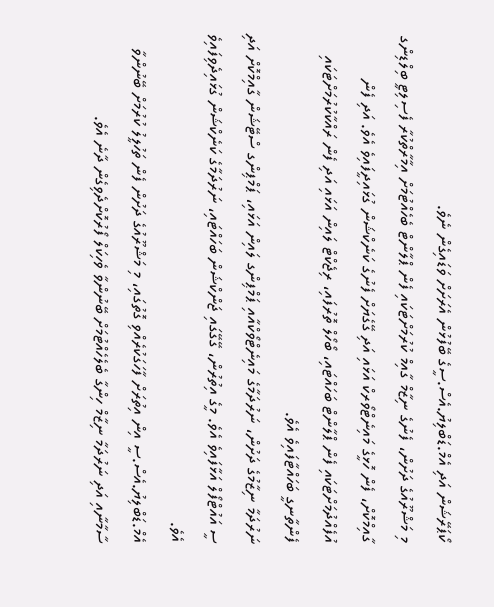ކޯޕަރޭޝަން އަދި އެމް.ޑަބްލިޔު.އެސް.ސީގެ ބޭފުޅުން އެރަށަށް ވަޑައިގެން ނެވެ.
މި މަޝްރޫއުގެ ދަށުން، ފެނުގެ ނިޒާމް ގާއިމް ކުރުމަށްޓަކައި ފެން ޕްލާންޓް ބެހެއްޓުމަށް އިމާރާތްކުރާ ފެސިލިޓީ ބިލްޑިންގ ގާއިމްކޮށް، ފެން ހޮޅީގެ މައިނެޓްވޯރކް އަޅައި އަދި ގޭގެޔަށް ފެނުގެ ކަނެކްޝަން ގުޅައިދީފައިވެ އެވެ. އަދި ފެން އުފެއްދުމަށްޓަކައި ފެން ޕްލާންޓް ބަހައްޓައި، ބޯހޯލް ތޮރުފައި، ރިޖެކްޓް ލައިން އަޅައި އަދި ފެން ރައްކާކުރުމަށްޓަކައި ފެންތާނގީ ބަހައްޓާފައިވެ އެވެ.
ނަރުދަމާ ނިޒާމުގެ ދަށުން، ނަރުދަމާގެ މައިނެޓްވޯކްއާއި ޕަމްޕިންގ ލައިން އަޅައި، ޕަމްޕިންގ ސްޓޭޝަން ގާއިމްކޮށް އަދި ސީ އައުޓްފޯލް އަޅާފައިވެ އެވެ. މީގެ އިތުރުން، ގޭގޭގައި ޖަންކްޝަން ބަހައްޓައި، ނަރުދަމާގެ ކަނެކްޝަން ގުޅައިދެވިފައިވެ އެވެ.
އެމް.ޑަބްލިޔު.އެސް.ސީ އިން އިތުރަށް ފާހަގަކުރެއްވި ގޮތުގައި، މި މަޝްރޫއުގެ ދަށުން ފެން ތަހުލީލު ކުރުމަށް ބޭނުންވާ ސާމާނާއި އަދި ނަރުދަމާ ނިޒާމް ހިންގާ ބެލެހެއްޓުމަށް ބޭނުންވާ ވެހިކަލް ފޯރުކޮށްދެވިގެން ދާނެ އެވެ.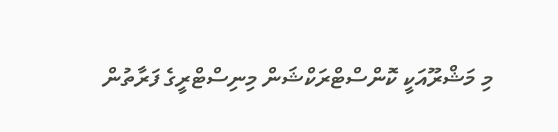މި މަޝްރޫއަކީ ކޮންސްޓްރަކްޝަން މިނިސްޓްރީގެ ފަރާތުން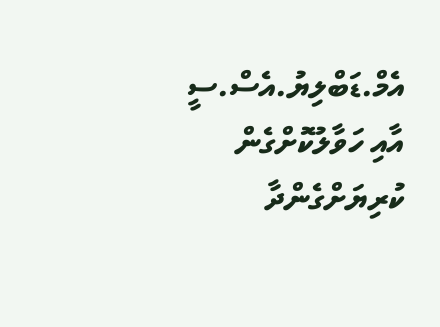އެމް.ޑަބްލިޔު.އެސް.ސީ އާއި ހަވާލުކޮށްގެން ކުރިޔަށްގެންދާ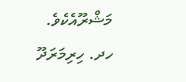މަޝްރޫއެކެވެ.
ހދ. ހިރިމަރަދޫ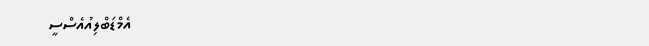އެމްޑަބްލިއުއެސްސީ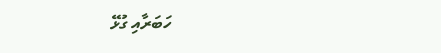ހަބަރާއި ގުޅޭ